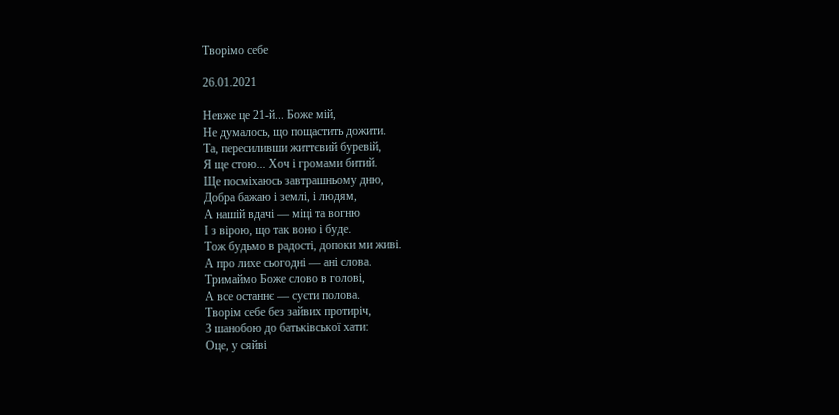Творімо себе

26.01.2021

Невже це 21-й... Боже мій,
Не думалось, що пощастить дожити.
Та, пересиливши життєвий буревій,
Я ще стою... Хоч і громами битий.
Ще посміхаюсь завтрашньому дню,
Добра бажаю і землі, і людям,
А нашій вдачі — міці та вогню
І з вірою, що так воно і буде.
Тож будьмо в радості, допоки ми живі.
А про лихе сьогодні — ані слова.
Тримаймо Боже слово в голові,
А все останнє — суєти полова.
Творім себе без зайвих протиріч,
З шанобою до батьківської хати:
Оце, у сяйві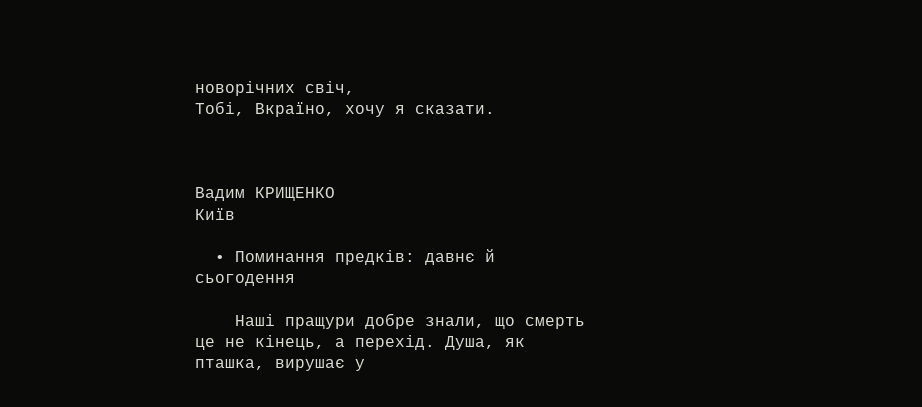новорічних свіч,
Тобі, Вкраїно, хочу я сказати.



Вадим КРИЩЕНКО
Київ

  • Поминання предків: давнє й сьогодення

    Наші пращури добре знали, що смерть це не кінець, а перехід. Душа, як пташка, вирушає у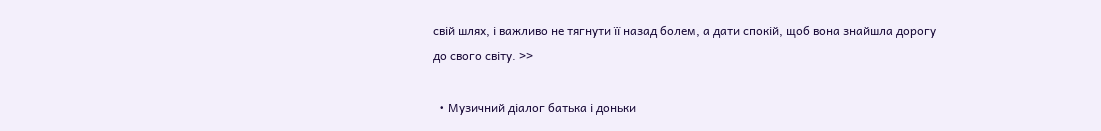свій шлях, і важливо не тягнути її назад болем, а дати спокій, щоб вона знайшла дорогу до свого світу. >>

  • Музичний діалог батька і доньки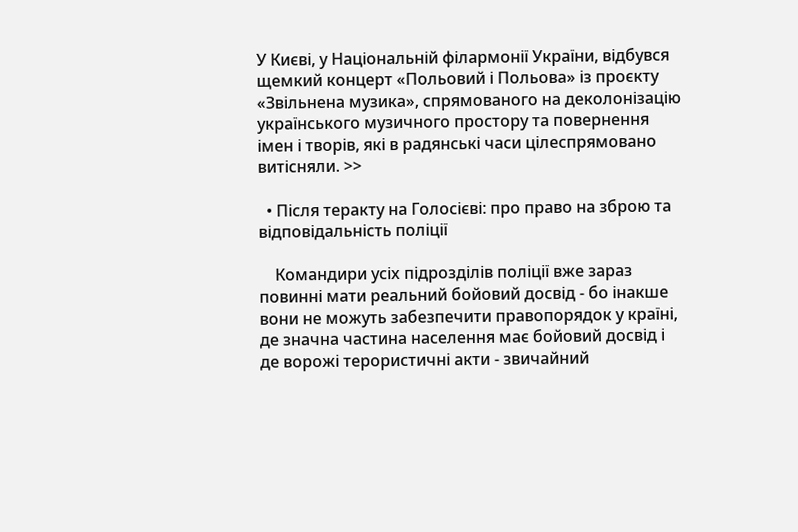У Києві, у Національній філармонії України, відбувся щемкий концерт «Польовий і Польова» із проєкту «Звільнена музика», спрямованого на деколонізацію українського музичного простору та повернення імен і творів, які в радянські часи цілеспрямовано витісняли. >>

  • Після теракту на Голосієві: про право на зброю та відповідальність поліції

    Командири усіх підрозділів поліції вже зараз повинні мати реальний бойовий досвід - бо інакше вони не можуть забезпечити правопорядок у країні, де значна частина населення має бойовий досвід і де ворожі терористичні акти - звичайний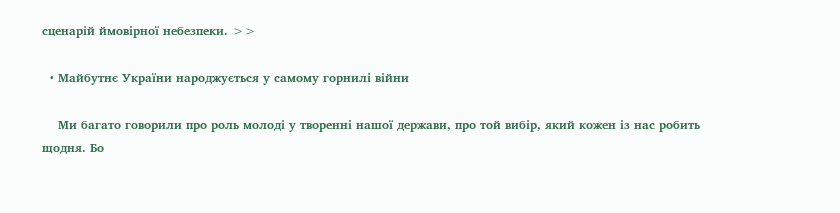сценарій ймовірної небезпеки. >>

  • Майбутнє України народжується у самому горнилі війни

    Ми багато говорили про роль молоді у творенні нашої держави, про той вибір, який кожен із нас робить щодня. Бо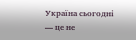Україна сьогодні — це не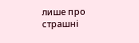лише про страшні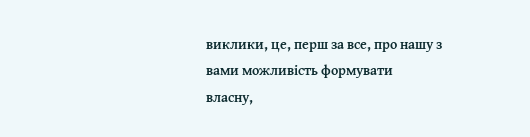виклики, це, перш за все, про нашу з вами можливість формувати власну,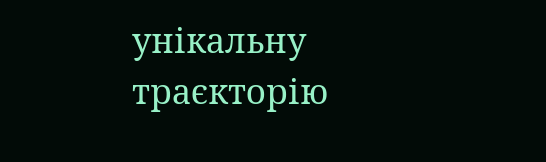унікальну траєкторію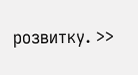розвитку. >>